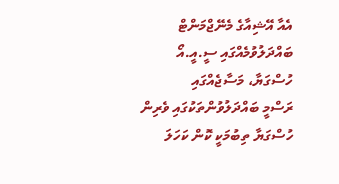އެއާ އޭޝިއާގެ މެނޭޖްމަންޓް ބައްދަލުވުމެއްގައި ސީ.އީ.އޯ ހުސްގަޔާ، މަސާޖެއްގައި
ރަސްމީ ބައްދަލުވުންތަކުގައި ވެރިން ހުސްގަޔާ ތިބުމަކީ ކޮން ކަހަލަ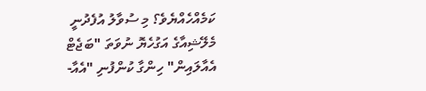ކަމެއްހެއްޔެވެ؟ މި ސުވާލު އުފެދުނީ މެލޭޝިއާގެ އަގުހެޔޮ ނުވަތަ "ބަޖެޓް އެއާލައިން" ހިންގާ ކުންފުނި "އެއާ-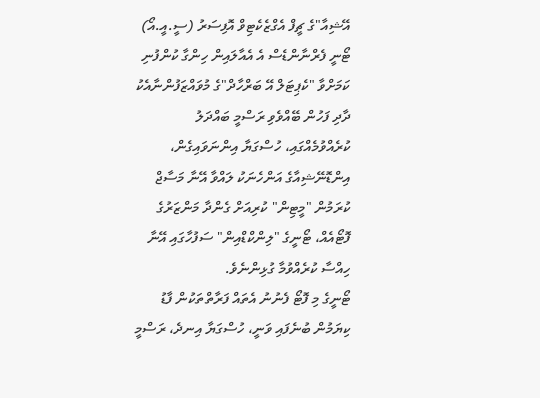އޭޝިއާ"ގެ ޗީފް އެގްޒެކެޓިވް އޮފިސަރު (ސީ.އީ.އޯ) ޓޯނީ ފެރްނާންޑެސް އެ އެއާލައިން ހިންގާ ކުންފުނި ކަމަށްވާ "ކެޕިޓަލް އޭ ބަރްހާދް"ގެ މުވައްޒަފުންނާއެކު ދާދި ފަހުން ބޭއްވެވި ރަސްމީ ބައްދަލު ކުރެއްވުމެއްގައި، ހުސްގަޔާ އިންނަވައިގެން، އިންޑޮނޭޝިއާގެ އަންހެނަކު ލައްވާ އޭނާ މަސާޖް ކުރަމުން "މީޓިން" ކުރިއަށް ގެންދާ މަންޒަރުގެ ފޮޓޯއެއް، ޓޯނީގެ "ލިންކްޑްއިން" ސަފުހާގައި އޭނާ ހިއްސާ ކުރެއްވުމާ ގުޅިންނެވެ.
ޓޯނީގެ މި ފޮޓޯ ފެނުނު އެތައް ފަރާތްތަކުން ފާޑު ކިޔަމުން ބުނެފައި ވަނީ، ހުސްގަޔާ އިނދެ، ރަސްމީ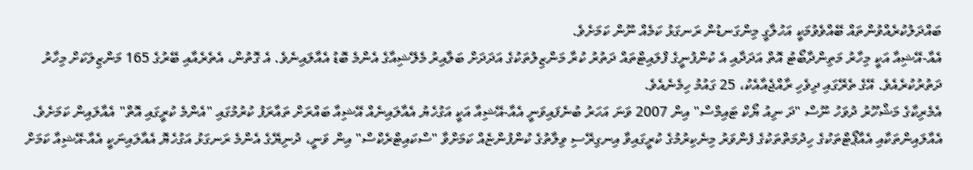ބައްދަލުކުރެއްވުންތައް ބޭއްވެވުމަކީ އަހުލާގީ މިންގަނޑުން ރަނގަޅު ކަމެއް ނޫން ކަމަށެވެ.
އެއާ-އޭޝިއާ އަކީ މިހާރު މަތިންދާބޯޓު އޮތް އަދަދާއި އެ ކުންފުނީގެ ފްލައިޓްތައް ދަތުރު ކުރާ މަންޒިލުތަކުގެ އަދަދަށް ބަލާއިރު މެލޭޝިއާގެ އެންމެ ބޮޑު އެއާލައިނެވެ. އެ ގޮތުން، އެތެރެއާއި ބޭރުގެ 165 މަންޒިލަކަށް މިހާރު ދަތުރުކުރެއެވެ. އޭގެ ތެރޭގައި ދިވެހި ރާއްޖެއާއެކު، 25 ގައުމު ހިމެނެއެވެ.
އެމެރިކާގެ މަޝްހޫރު ދުވަހު ނޫސް "ދަ ނިއު ޔޯކް ޓައިމްސް" އިން 2007 ވަނަ އަހަރު ބުނެފައިވަނީ އެއާ-އޭޝިއާ އަކީ އަގުހެޔު އެއާލައިނެއް އޭޝިއާ ބައްރަށް ތައާރަފު ކުރުމުގައި "އެންމެ ކުރީގައި އޮތް" އެއާލައިން ކަމަށެވެ.
އެއާލައިންތަކާއި އެއާޕޯޓްތަކުގެ ހިދުމަތްތަކުގެ ފެންވަރު މިނެކިރުމުގެ ކުރީގައިވާ އިނގިރޭސި ވިލާތުގެ ކުންފުންޏެއް ކަމަށްވާ "ސްކައިޓްރެކްސް" އިން ވަނީ، ދުނިޔޭގެ އެންމެ ރަނގަޅު އަގުހެޔޮ އެއާލައިނަކީ އެއާ-އޭޝިއާ ކަމަށް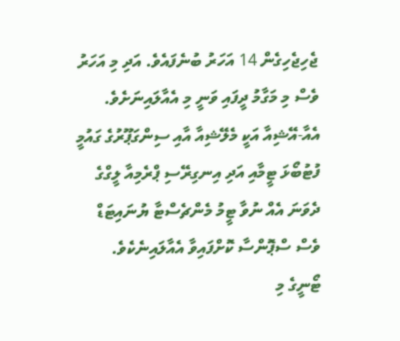ޖެހިޖެހިގެން 14 އަހަރު ބުނެފައެވެ. އަދި މި އަހަރު ވެސް މި މަގާމު ދީފައި ވަނީ މި އެއާލައިނަށެވެ.
އެއާ-އޭޝިއާ އަކީ މެލޭޝިއާ އާއި ސިންގަޕޫރުގެ ގައުމީ ފުޓުބޯޅަ ޓީމާއި އަދި އިނގިރޭސި ޕްރެމިއާ ލީގްގެ ދެވަނަ އެއް ނުވާ ޓީމު މެންޗެސްޓާ ޔުނައިޓަޑް ވެސް ސްޕޮންސާ ކޮށްފައިވާ އެއާލައިނެކެވެ.
ޓޯނީގެ މި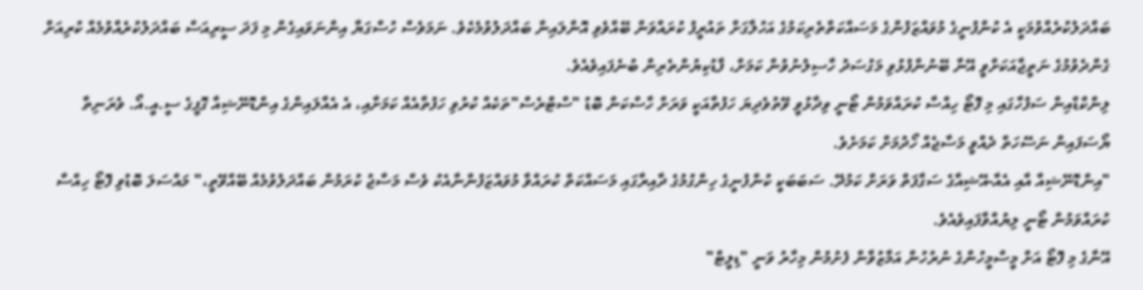ބައްދަލުކުރެއްވުމަކީ އެ ކުންފުނީގެ މުވައްޒަފުންގެ މަސައްކަތްތެރިކަމުގެ އަހުލާގަށް ތައުރީފު ކުރައްވަން ބޭއްވެވި އޮންލައިން ބައްދަލުވުމެކެވެ. ނަމަވެސް ހުސްގަޔާ އިންނަވައިގެން މި ފަދަ ސީރިއަސް ބައްދަލުކުރެއްވުމެއް ކުރިއަށް ގެންދެވުމުގެ ނަތީޖާއަކަށްވީ އޭނާ ބޭނުންފުޅުވި މަގުސަދު ހާސިލުނުވުން ކަމަށް، ފާޑުކިޔުންތެރިން ބުނެފައިވެއެވެ.
ލިންކްޑްއިން ސަފުހާގައި މި ފޮޓޯ ހިއްސާ ކުރައްވަމުން ޓޯނީ ވިދާޅުވީ ވޭތުވެދިޔަ ހަފުތާއަކީ ވަރަށް ހާސްކަން ބޮޑު "ސްޓްރެސް"ތަކެއް ކުރުވި ހަފުތާއެއް ކަމަށާއި، އެ އެއާލައިންގެ އިންޑޮނޭޝިއާ ގޮފީގެ ސީ.އީ.އޯ. ވެރަނިތާ ޔޯސަފައިން ނަސޭހަތް ދެއްވީ މަސާޖެއް ހޯދުމަށް ކަމަށެވެ.
"އިންޑޮނޭޝިއާ އާއި އެއާ-އޭޝިއާގެ ސަގާފަތް ވަރަށް ކަމުދޭ. ސަބަބަކީ ކުންފުނީގެ ހިންގުމުގެ ދާއިރާގައި މަސައްކަތް ކުރައްވާ މުވައްޒަފުންނާއެކު ވެސް މަސާޖު ކުރަމުން ބައްދަލުވުމެއް ބޭއްވޭތީ،" މައްސަލަ ބޮޑުވި ފޮޓޯ ހިއްސާ ކުރައްވަމުން ޓޯނީ ލިޔުއްވާފައިވެއެވެ.
އޭނާގެ މި ފޮޓޯ އަށް މީސްމީހުންގެ ނުރުހުން އަމާޒުވާން ފެށުމުން މިހާރު ވަނީ "ޑިލީޓް"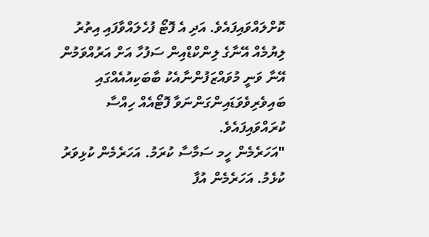ކޮށްލައްވައިފައެވެ. އަދި އެ ފޮޓޯ ފުހެލައްވާފައި އިތުރު ލިޔުމެއް އޭނާގެ ލިންކްޑްއިން ސަފުހާ އަށް އަރުއްވަމުން އޭނާ ވަނީ މުވައްޒަފުންނާއެކު ބާބަކިއުއެއްގައި ބައިވެރިވެވަޑައިންގަންނަވާ ފޮޓޯއެއް ހިއްސާ ކުރައްވައިފައެވެ.
"އަހަރެމެން ހީމ ސަމާސާ ކުރަމު. އަހަރެމެން ކުޅިވަރު ކުޅެމު. އަހަރެމެން އުފާ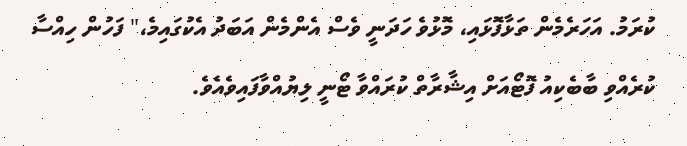ކުރަމު. އަހަރެމެން ތަޅާފޮޅައި، މޮޅުވެ ހަދަނީ ވެސް އެންމެން އަބަދު އެކުގައިމެ،" ފަހުން ހިއްސާ ކުރެއްވި ބާބެކިއު ފޮޓޯއަށް އިޝާރާތް ކުރައްވާ ޓޯނީ ލިޔުއްވާފައިވެއެވެ.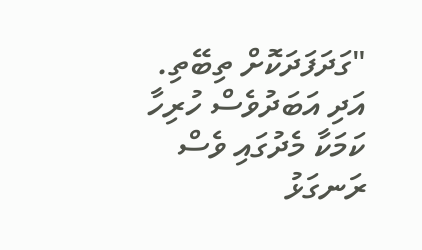"ގަދަފަދަކޮށް ތިބޭތި. އަދި އަބަދުވެސް ހުރިހާ ކަމަކާ މެދުގައި ވެސް ރަނގަޅު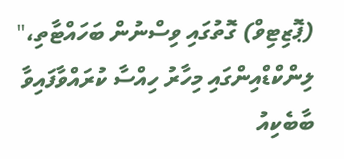(ޕޮޒިޓިވް) ގޮތުގައި ވިސްނުން ބަހައްޓާތި،" ލިންކްޑްއިންގައި މިހާރު ހިއްސާ ކުރައްވާފައިވާ ބާބެކިއު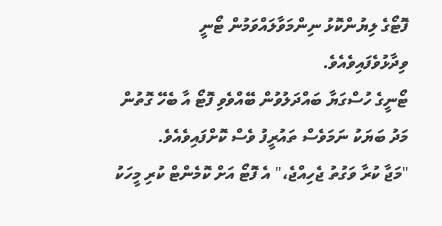ފޮޓޯގެ ލިޔުންކޮޅު ނިންމަވާލައްވަމުން ޓޯނީ ވިދާޅުވެފައިވެއެވެ.
ޓޯނީގެ ހުސްގަޔާ ބައްދަލުވުން ބޭއްވެވި ފޮޓޯ އާ ބެހޭ ގޮތުން މަދު ބަޔަކު ނަމަވެސް ތައުރީފު ވެސް ކޮށްފައިވެއެވެ.
"މަޖާ ކުރާ ވަގުތު ޖެހިއްޖެ،" އެ ފޮޓޯ އަށް ކޮމެންޓް ކުރި މީހަކު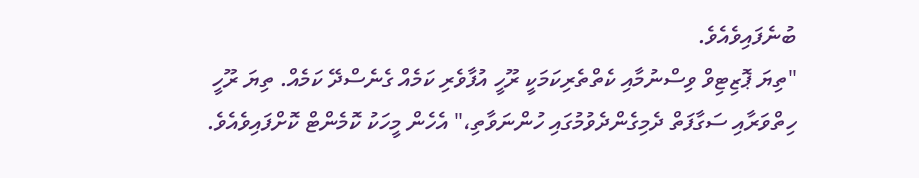ބުނެފައިވެއެވެ.
"ތިޔަ ޕޮޒިޓިވް ވިސްނުމާއި ކެތްތެރިކަމަކީ ރޫހީ އުފާވެރި ކަމެއް ގެނެސްދޭ ކަމެއް. ތިޔަ ރޫހީ ހިތްވަރާއި ސަގާފަތް ދެމިގެންދެވުމުގައި ހުންނަވާތި،" އެހެން މީހަކު ކޮމެންޓް ކޮށްފައިވެއެވެ.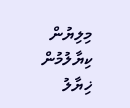މިލިޔުން ކިޔާލުމުން
ޚިޔާލު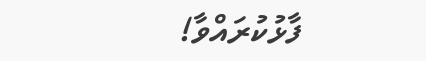ފާޅުކުރައްވާ!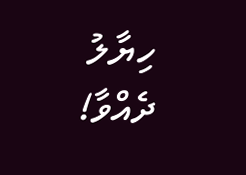ހިޔާލު ދެއްވާ!